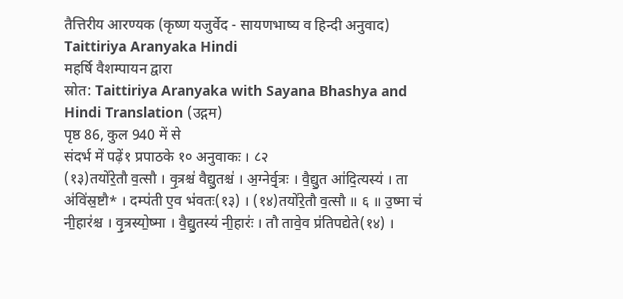तैत्तिरीय आरण्यक (कृष्ण यजुर्वेद - सायणभाष्य व हिन्दी अनुवाद)
Taittiriya Aranyaka Hindi
महर्षि वैशम्पायन द्वारा
स्रोत: Taittiriya Aranyaka with Sayana Bhashya and Hindi Translation (उद्गम)
पृष्ठ 86, कुल 940 में से
संदर्भ में पढ़ें१ प्रपाठके १० अनुवाकः । ८२
(१३)तयो॑रे॒तौ व॒त्सौ । वृ॒त्रश्च॑ वैद्यु॒तश्च॑ । अ॒ग्नेर्वृ॒त्रः । वै॒द्यु॒त आ॑दि॒त्यस्य॑ । ता अ॑वि॑स्र॒ष्टौ* । दम्प॑ती ए॒व भ॑वतः(१३) । (१४)तयो॑रे॒तौ व॒त्सौ ॥ ६ ॥ उ॒ष्मा च॑ नी॒हार॑श्च । वृ॒त्रस्यो॒ष्मा । वै॒द्यु॒तस्य॑ नी॒हारः॑ । तौ तावे॒व प्र॑तिपद्येते(१४) ।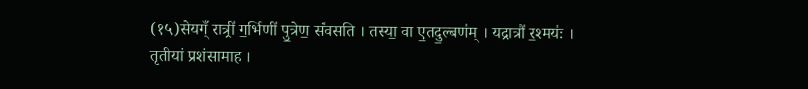(१५)सेयग्ँ रात्र्री॑ ग॒र्भिणी॑ पु॒त्रेण॒ सं॑वसति । तस्या॒ वा ए॒तदु॒ल्बण॑म् । यद्रात्रौ॑ र॒श्मयः॑ ।
तृतीयां प्रशंसामाह ।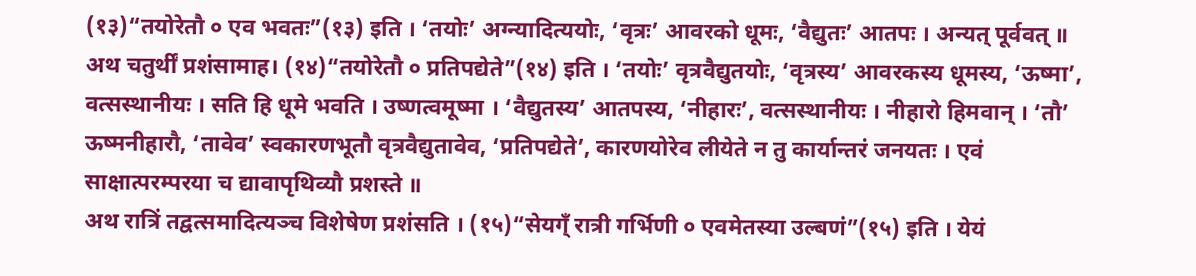(१३)“तयोरेतौ ० एव भवतः”(१३) इति । ‘तयोः’ अग्न्यादित्ययोः, ‘वृत्रः’ आवरको धूमः, ‘वैद्युतः’ आतपः । अन्यत् पूर्ववत् ॥
अथ चतुर्थीं प्रशंसामाह। (१४)“तयोरेतौ ० प्रतिपद्येते”(१४) इति । ‘तयोः’ वृत्रवैद्युतयोः, ‘वृत्रस्य’ आवरकस्य धूमस्य, ‘ऊष्मा’, वत्सस्थानीयः । सति हि धूमे भवति । उष्णत्वमूष्मा । ‘वैद्युतस्य’ आतपस्य, ‘नीहारः’, वत्सस्थानीयः । नीहारो हिमवान् । ‘तौ’ ऊष्मनीहारौ, ‘तावेव’ स्वकारणभूतौ वृत्रवैद्युतावेव, ‘प्रतिपद्येते’, कारणयोरेव लीयेते न तु कार्यान्तरं जनयतः । एवं साक्षात्परम्परया च द्यावापृथिव्यौ प्रशस्ते ॥
अथ रात्रिं तद्वत्समादित्यञ्च विशेषेण प्रशंसति । (१५)“सेयग्ँ रात्री गर्भिणी ० एवमेतस्या उल्बणं”(१५) इति । येयं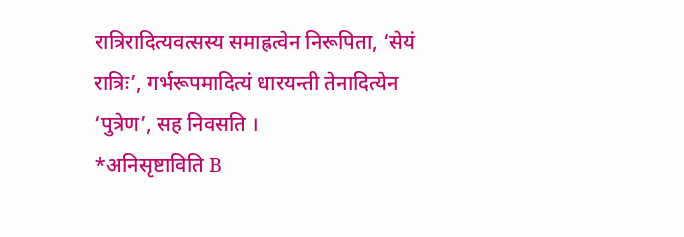रात्रिरादित्यवत्सस्य समाह्रत्वेन निरूपिता, ‘सेयं रात्रिः’, गर्भरूपमादित्यं धारयन्ती तेनादित्येन ‘पुत्रेण’, सह निवसति ।
*अनिसृष्टाविति B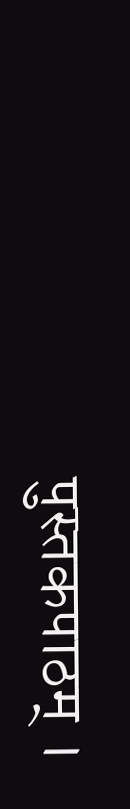पुस्तकपाठम् ।